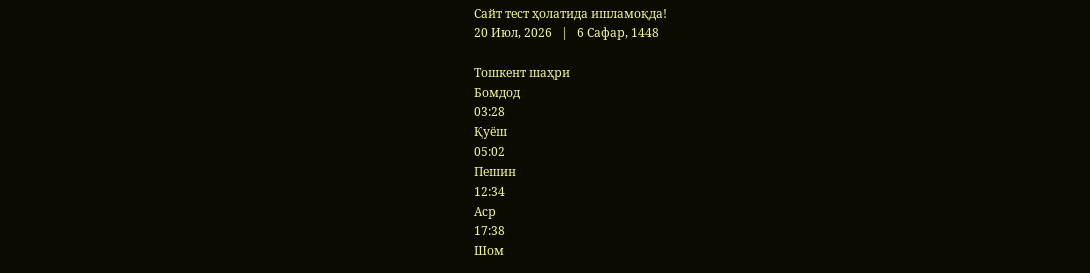Сайт тест ҳолатида ишламоқда!
20 Июл, 2026   |   6 Сафар, 1448

Тошкент шаҳри
Бомдод
03:28
Қуёш
05:02
Пешин
12:34
Аср
17:38
Шом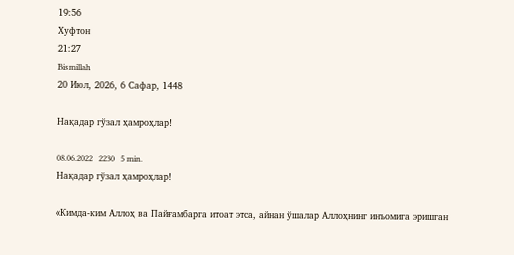19:56
Хуфтон
21:27
Bismillah
20 Июл, 2026, 6 Сафар, 1448

Нақадар гўзал ҳамроҳлар!

08.06.2022   2230   5 min.
Нақадар гўзал ҳамроҳлар!

«Кимда-ким Аллоҳ ва Пайғамбарга итоат этса, айнан ўшалар Аллоҳнинг инъомига эришган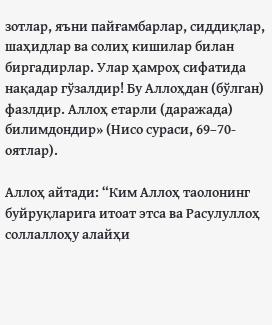зотлар, яъни пайғамбарлар, сиддиқлар, шаҳидлар ва солиҳ кишилар билан биргадирлар. Улар ҳамроҳ сифатида нақадар гўзалдир! Бу Аллоҳдан (бўлган) фазлдир. Аллоҳ етарли (даражада) билимдондир» (Нисо сураси, 69–70-оятлар).

Аллоҳ айтади: “Ким Аллоҳ таолонинг буйруқларига итоат этса ва Расулуллоҳ соллаллоҳу алайҳи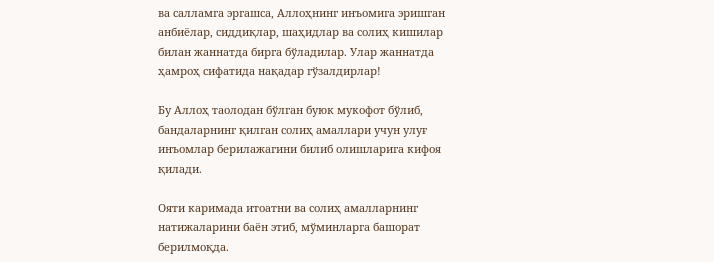ва салламга эргашса, Аллоҳнинг инъомига эришган анбиёлар, сиддиқлар, шаҳидлар ва солиҳ кишилар билан жаннатда бирга бўладилар. Улар жаннатда ҳамроҳ сифатида нақадар гўзалдирлар!

Бу Аллоҳ таолодан бўлган буюк мукофот бўлиб, бандаларнинг қилган солиҳ амаллари учун улуғ инъомлар берилажагини билиб олишларига кифоя қилади.

Ояти каримада итоатни ва солиҳ амалларнинг натижаларини баён этиб, мўминларга башорат берилмоқда.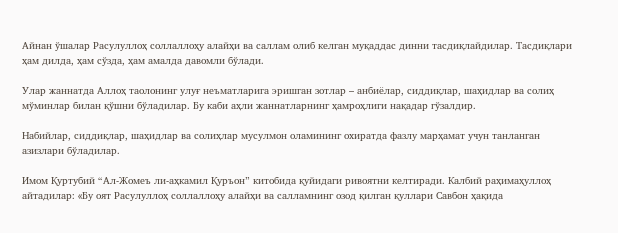Айнан ўшалар Расулуллоҳ соллаллоҳу алайҳи ва саллам олиб келган муқаддас динни тасдиқлайдилар. Тасдиқлари ҳам дилда, ҳам сўзда, ҳам амалда давомли бўлади.

Улар жаннатда Аллоҳ таолонинг улуғ неъматларига эришган зотлар – анбиёлар, сиддиқлар, шаҳидлар ва солиҳ мўминлар билан қўшни бўладилар. Бу каби аҳли жаннатларнинг ҳамроҳлиги нақадар гўзалдир.

Набийлар, сиддиқлар, шаҳидлар ва солиҳлар мусулмон оламининг охиратда фазлу марҳамат учун танланган азизлари бўладилар.

Имом Қуртубий “Ал-Жомеъ ли-аҳкамил Қуръон” китобида қуйидаги ривоятни келтиради. Калбий раҳимаҳуллоҳ айтадилар: «Бу оят Расулуллоҳ соллаллоҳу алайҳи ва салламнинг озод қилган қуллари Савбон ҳақида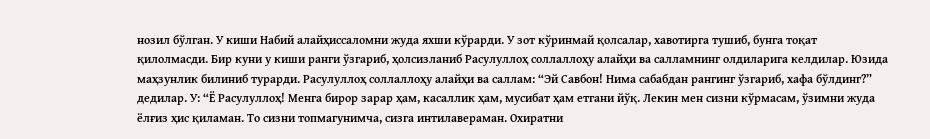нозил бўлган. У киши Набий алайҳиссаломни жуда яхши кўрарди. У зот кўринмай қолсалар, хавотирга тушиб, бунга тоқат қилолмасди. Бир куни у киши ранги ўзгариб, ҳолсизланиб Расулуллоҳ соллаллоҳу алайҳи ва салламнинг олдиларига келдилар. Юзида маҳзунлик билиниб турарди. Расулуллоҳ соллаллоҳу алайҳи ва саллам: “Эй Савбон! Нима сабабдан рангинг ўзгариб, хафа бўлдинг?” дедилар. У: “Ё Расулуллоҳ! Менга бирор зарар ҳам, касаллик ҳам, мусибат ҳам етгани йўқ. Лекин мен сизни кўрмасам, ўзимни жуда ёлғиз ҳис қиламан. То сизни топмагунимча, сизга интилавераман. Охиратни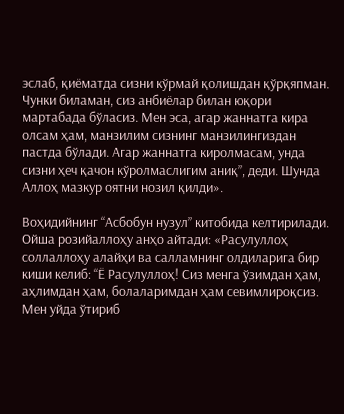эслаб, қиёматда сизни кўрмай қолишдан қўрқяпман. Чунки биламан, сиз анбиёлар билан юқори мартабада бўласиз. Мен эса, агар жаннатга кира олсам ҳам, манзилим сизнинг манзилингиздан пастда бўлади. Агар жаннатга киролмасам, унда сизни ҳеч қачон кўролмаслигим аниқ”, деди. Шунда Аллоҳ мазкур оятни нозил қилди».

Воҳидийнинг “Асбобун нузул” китобида келтирилади. Ойша розийаллоҳу анҳо айтади: «Расулуллоҳ соллаллоҳу алайҳи ва салламнинг олдиларига бир киши келиб: “Ё Расулуллоҳ! Сиз менга ўзимдан ҳам, аҳлимдан ҳам, болаларимдан ҳам севимлироқсиз. Мен уйда ўтириб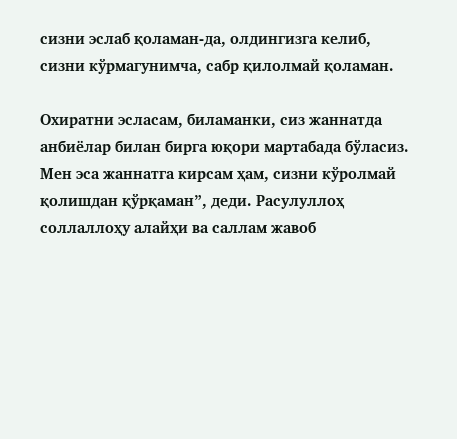сизни эслаб қоламан-да, олдингизга келиб, сизни кўрмагунимча, сабр қилолмай қоламан.

Охиратни эсласам, биламанки, сиз жаннатда анбиёлар билан бирга юқори мартабада бўласиз. Мен эса жаннатга кирсам ҳам, сизни кўролмай қолишдан қўрқаман”, деди. Расулуллоҳ соллаллоҳу алайҳи ва саллам жавоб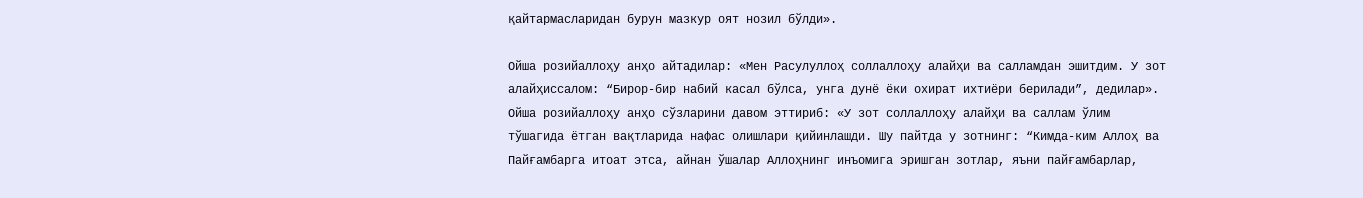қайтармасларидан бурун мазкур оят нозил бўлди».

Ойша розийаллоҳу анҳо айтадилар: «Мен Расулуллоҳ соллаллоҳу алайҳи ва салламдан эшитдим. У зот алайҳиссалом: “Бирор-бир набий касал бўлса, унга дунё ёки охират ихтиёри берилади”, дедилар». Ойша розийаллоҳу анҳо сўзларини давом эттириб: «У зот соллаллоҳу алайҳи ва саллам ўлим тўшагида ётган вақтларида нафас олишлари қийинлашди. Шу пайтда у зотнинг: “Кимда-ким Аллоҳ ва Пайғамбарга итоат этса, айнан ўшалар Аллоҳнинг инъомига эришган зотлар, яъни пайғамбарлар,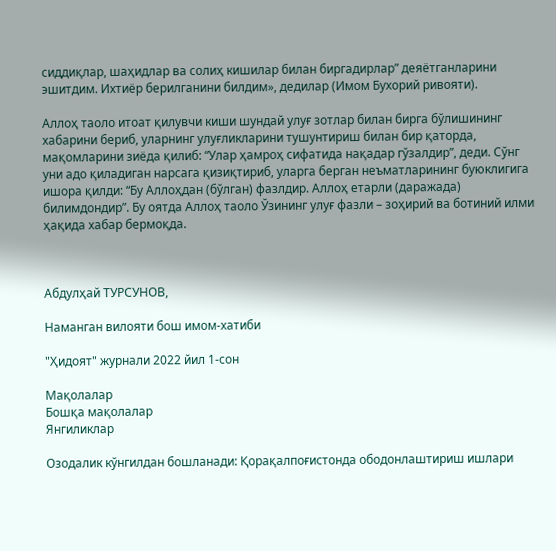сиддиқлар, шаҳидлар ва солиҳ кишилар билан биргадирлар” деяётганларини эшитдим. Ихтиёр берилганини билдим», дедилар (Имом Бухорий ривояти).

Аллоҳ таоло итоат қилувчи киши шундай улуғ зотлар билан бирга бўлишининг хабарини бериб, уларнинг улуғликларини тушунтириш билан бир қаторда, мақомларини зиёда қилиб: “Улар ҳамроҳ сифатида нақадар гўзалдир”, деди. Сўнг уни адо қиладиган нарсага қизиқтириб, уларга берган неъматларининг буюклигига ишора қилди: “Бу Аллоҳдан (бўлган) фазлдир. Аллоҳ етарли (даражада) билимдондир”. Бу оятда Аллоҳ таоло Ўзининг улуғ фазли – зоҳирий ва ботиний илми ҳақида хабар бермоқда.



Абдулҳай ТУРСУНОВ,

Наманган вилояти бош имом-хатиби

"Ҳидоят" журнали 2022 йил 1-сон

Мақолалар
Бошқа мақолалар
Янгиликлар

Озодалик кўнгилдан бошланади: Қорақалпоғистонда ободонлаштириш ишлари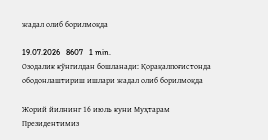жадал олиб борилмоқда

19.07.2026   8607   1 min.
Озодалик кўнгилдан бошланади: Қорақалпоғистонда ободонлаштириш ишлари жадал олиб борилмоқда

Жорий йилнинг 16 июль куни Муҳтарам Президентимиз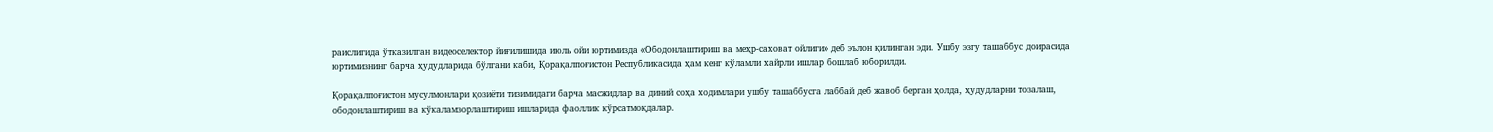раислигида ўтказилган видеоселектор йиғилишида июль ойи юртимизда «Ободонлаштириш ва меҳр-саховат ойлиги» деб эълон қилинган эди. Ушбу эзгу ташаббус доирасида юртимизнинг барча ҳудудларида бўлгани каби, Қорақалпоғистон Республикасида ҳам кенг кўламли хайрли ишлар бошлаб юборилди.

Қорақалпоғистон мусулмонлари қозиёти тизимидаги барча масжидлар ва диний соҳа ходимлари ушбу ташаббусга лаббай деб жавоб берган ҳолда, ҳудудларни тозалаш, ободонлаштириш ва кўкаламзорлаштириш ишларида фаоллик кўрсатмоқдалар.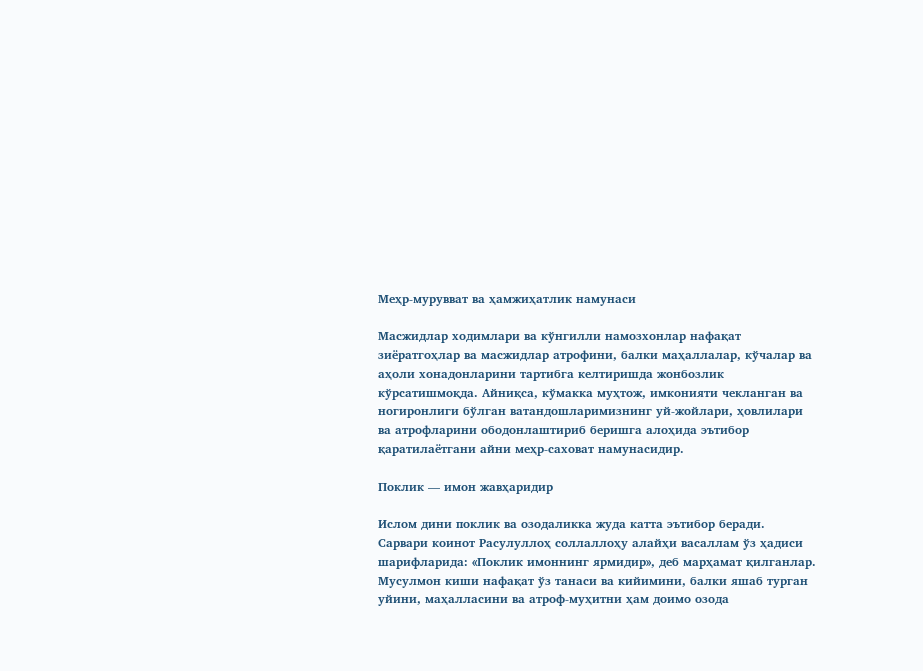Меҳр-мурувват ва ҳамжиҳатлик намунаси

Масжидлар ходимлари ва кўнгилли намозхонлар нафақат зиёратгоҳлар ва масжидлар атрофини, балки маҳаллалар, кўчалар ва аҳоли хонадонларини тартибга келтиришда жонбозлик кўрсатишмоқда. Айниқса, кўмакка муҳтож, имконияти чекланган ва ногиронлиги бўлган ватандошларимизнинг уй-жойлари, ҳовлилари ва атрофларини ободонлаштириб беришга алоҳида эътибор қаратилаётгани айни меҳр-саховат намунасидир.

Поклик — имон жавҳаридир

Ислом дини поклик ва озодаликка жуда катта эътибор беради. Сарвари коинот Расулуллоҳ соллаллоҳу алайҳи васаллам ўз ҳадиси шарифларида: «Поклик имоннинг ярмидир», деб марҳамат қилганлар. Мусулмон киши нафақат ўз танаси ва кийимини, балки яшаб турган уйини, маҳалласини ва атроф-муҳитни ҳам доимо озода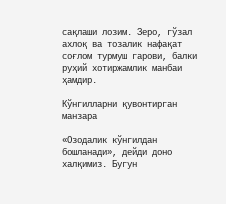сақлаши лозим. Зеро, гўзал ахлоқ ва тозалик нафақат соғлом турмуш гарови, балки руҳий хотиржамлик манбаи ҳамдир.

Кўнгилларни қувонтирган манзара

«Озодалик кўнгилдан бошланади», дейди доно халқимиз. Бугун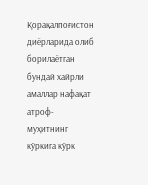Қорақалпоғистон диёрларида олиб борилаётган бундай хайрли амаллар нафақат атроф-муҳитнинг кўркига кўрк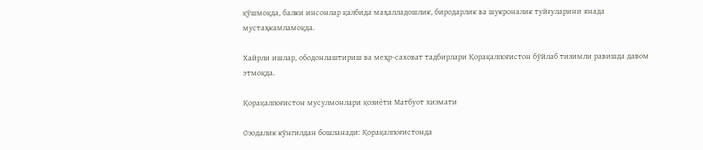қўшмоқда, балки инсонлар қалбида маҳалладошлик, биродарлик ва шукроналик туйғуларини янада мустаҳкамламоқда.

Хайрли ишлар, ободонлаштириш ва меҳр-саховат тадбирлари Қорақалпоғистон бўйлаб тизимли равишда давом этмоқда.

Қорақалпоғистон мусулмонлари қозиёти Матбуот хизмати

Озодалик кўнгилдан бошланади: Қорақалпоғистонда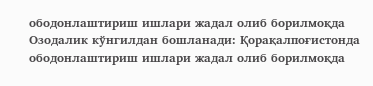ободонлаштириш ишлари жадал олиб борилмоқда Озодалик кўнгилдан бошланади: Қорақалпоғистонда ободонлаштириш ишлари жадал олиб борилмоқда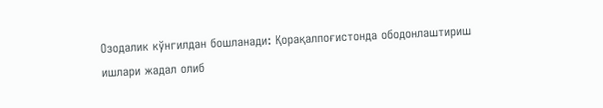Озодалик кўнгилдан бошланади: Қорақалпоғистонда ободонлаштириш ишлари жадал олиб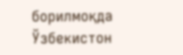борилмоқда
Ўзбекистон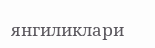янгиликлари